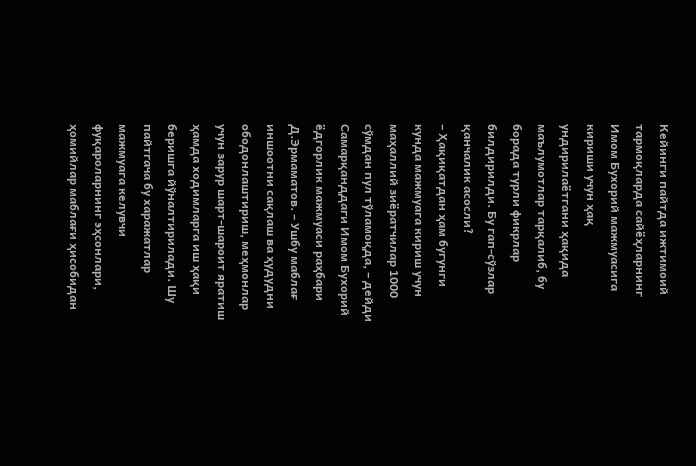Кейинги пайтда ижтимоий тармоқларда сайёҳларнинг Имом Бухорий мажмуасига кириши учун ҳақ ундирилаётгани ҳақида маълумотлар тарқалиб, бу борада турли фикрлар билдирилди. Бу гап-сўзлар қанчалик асосли?
– Ҳақиқатдан ҳам бугунги кунда мажмуага кириш учун маҳаллий зиёратчилар 1000 сўмдан пул тўламоқда, – дейди Самарқанддаги Имом Бухорий ёдгорлик мажмуаси раҳбари Д.Эрмаматов. – Ушбу маблағ иншоотни сақлаш ва ҳудудни ободонлаштириш, меҳмонлар учун зарур шарт-шароит яратиш ҳамда ходимларга иш ҳақи беришга йўналтирилади. Шу пайтгача бу харажатлар мажмуага келувчи фуқароларнинг эҳсонлари, ҳомийлар маблағи ҳисобидан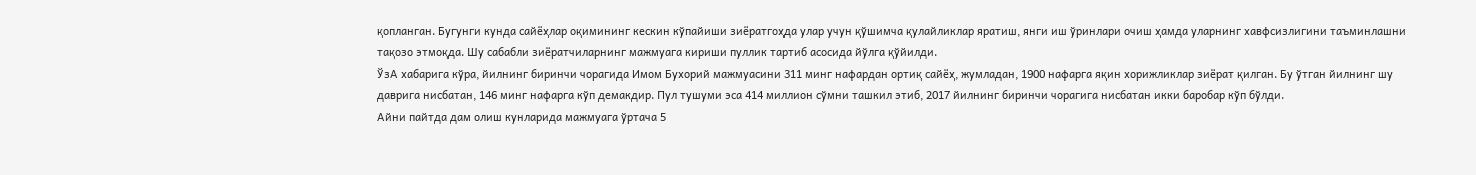қопланган. Бугунги кунда сайёҳлар оқимининг кескин кўпайиши зиёратгоҳда улар учун қўшимча қулайликлар яратиш, янги иш ўринлари очиш ҳамда уларнинг хавфсизлигини таъминлашни тақозо этмоқда. Шу сабабли зиёратчиларнинг мажмуага кириши пуллик тартиб асосида йўлга қўйилди.
ЎзА хабарига кўра, йилнинг биринчи чорагида Имом Бухорий мажмуасини 311 минг нафардан ортиқ сайёҳ, жумладан, 1900 нафарга яқин хорижликлар зиёрат қилган. Бу ўтган йилнинг шу даврига нисбатан, 146 минг нафарга кўп демакдир. Пул тушуми эса 414 миллион сўмни ташкил этиб, 2017 йилнинг биринчи чорагига нисбатан икки баробар кўп бўлди.
Айни пайтда дам олиш кунларида мажмуага ўртача 5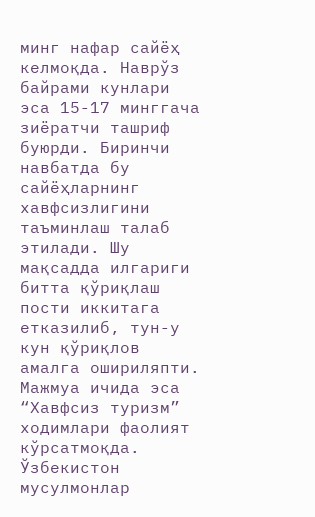минг нафар сайёҳ келмоқда. Наврўз байрами кунлари эса 15-17 минггача зиёратчи ташриф буюрди. Биринчи навбатда бу сайёҳларнинг хавфсизлигини таъминлаш талаб этилади. Шу мақсадда илгариги битта қўриқлаш пости иккитага етказилиб, тун-у кун қўриқлов амалга ошириляпти. Мажмуа ичида эса “Хавфсиз туризм” ходимлари фаолият кўрсатмоқда.
Ўзбекистон мусулмонлар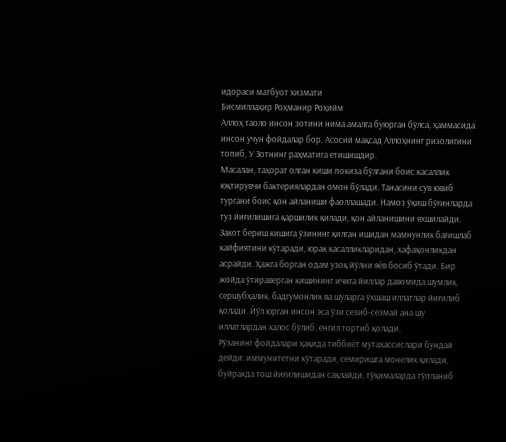идораси матбуот хизмати
Бисмиллаҳир Роҳманир Роҳийм
Аллоҳ таоло инсон зотини нима амалга буюрган бўлса, ҳаммасида инсон учун фойдалар бор. Асосий мақсад Аллоҳнинг ризолигини топиб, У Зотнинг раҳматига етишишдир.
Масалан, таҳорат олган киши покиза бўлгани боис касаллик юқтирувчи бактериялардан омон бўлади. Танасини сув ювиб тургани боис қон айланиши фаоллашади. Намоз ўқиш бўғинларда туз йиғилишига қаршилик қилади, қон айланишини яхшилайди. Закот бериш кишига ўзининг қилган ишидан мамнунлик бағишлаб кайфиятини кўтаради, юрак касалликларидан, хафақонликдан асрайди. Ҳажга борган одам узоқ йўлни яёв босиб ўтади. Бир жойда ўтираверган кишининг ичига йиллар давомида шумлик, сершубҳалик, бадгумонлик ва шуларга ўхшаш иллатлар йиғилиб қолади. Йўл юрган инсон эса ўзи сезиб-сезмай ана шу иллатлардан халос бўлиб, енгил тортиб қолади.
Рўзанинг фойдалари ҳақида тиббиёт мутахассислари бундай дейди: иммунитетни кўтаради, семиришга монелик қилади, буйракда тош йиғилишидан сақлайди, тўқималарда тўпланиб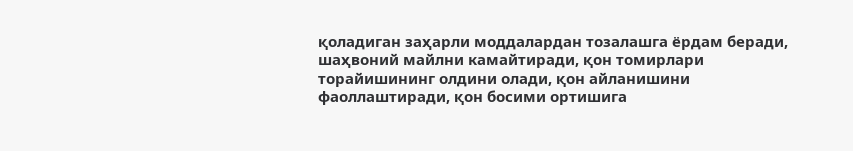қоладиган заҳарли моддалардан тозалашга ёрдам беради, шаҳвоний майлни камайтиради, қон томирлари торайишининг олдини олади, қон айланишини фаоллаштиради, қон босими ортишига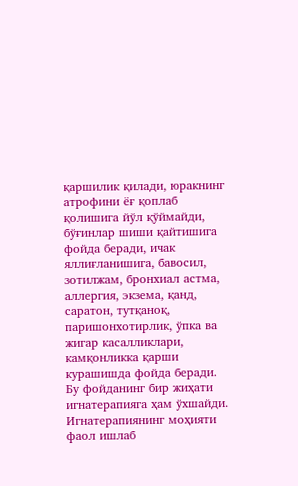қаршилик қилади, юракнинг атрофини ёғ қоплаб қолишига йўл қўймайди, бўғинлар шиши қайтишига фойда беради, ичак яллиғланишига, бавосил, зотилжам, бронхиал астма, аллергия, экзема, қанд, саратон, тутқаноқ, паришонхотирлик, ўпка ва жигар касалликлари, камқонликка қарши курашишда фойда беради.
Бу фойданинг бир жиҳати игнатерапияга ҳам ўхшайди. Игнатерапиянинг моҳияти фаол ишлаб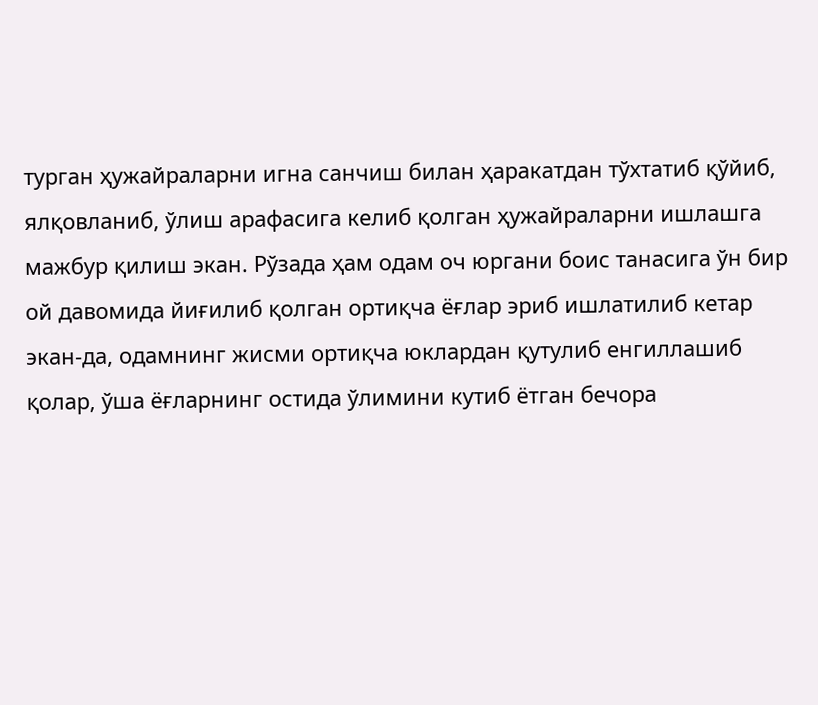турган ҳужайраларни игна санчиш билан ҳаракатдан тўхтатиб қўйиб, ялқовланиб, ўлиш арафасига келиб қолган ҳужайраларни ишлашга мажбур қилиш экан. Рўзада ҳам одам оч юргани боис танасига ўн бир ой давомида йиғилиб қолган ортиқча ёғлар эриб ишлатилиб кетар экан-да, одамнинг жисми ортиқча юклардан қутулиб енгиллашиб қолар, ўша ёғларнинг остида ўлимини кутиб ётган бечора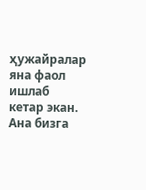ҳужайралар яна фаол ишлаб кетар экан.
Ана бизга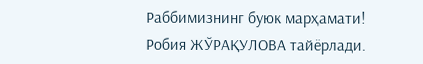Раббимизнинг буюк марҳамати!
Робия ЖЎРАҚУЛОВА тайёрлади.